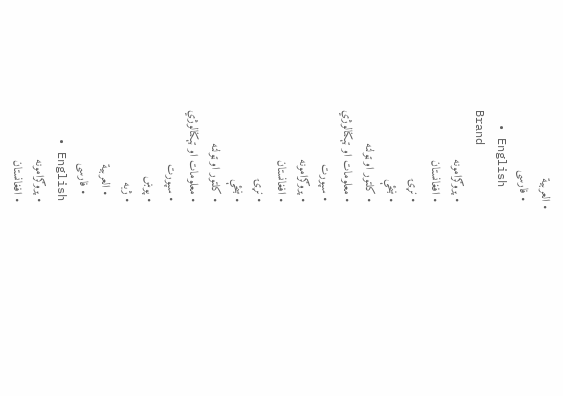• العربية
  • فارسی
  • English
Brand
  • پروګرامونه
  • افغانستان
  • نړۍ
  • ښځې
  • کلتور او ټولنه
  • معلومات او ټېکنالوژي
  • سپورت
  • پروګرامونه
  • افغانستان
  • نړۍ
  • ښځې
  • کلتور او ټولنه
  • معلومات او ټېکنالوژي
  • سپورت
  • پوښ
  • ژبه
    • العربية
    • فارسی
    • English
  • پروګرامونه
  • افغانستان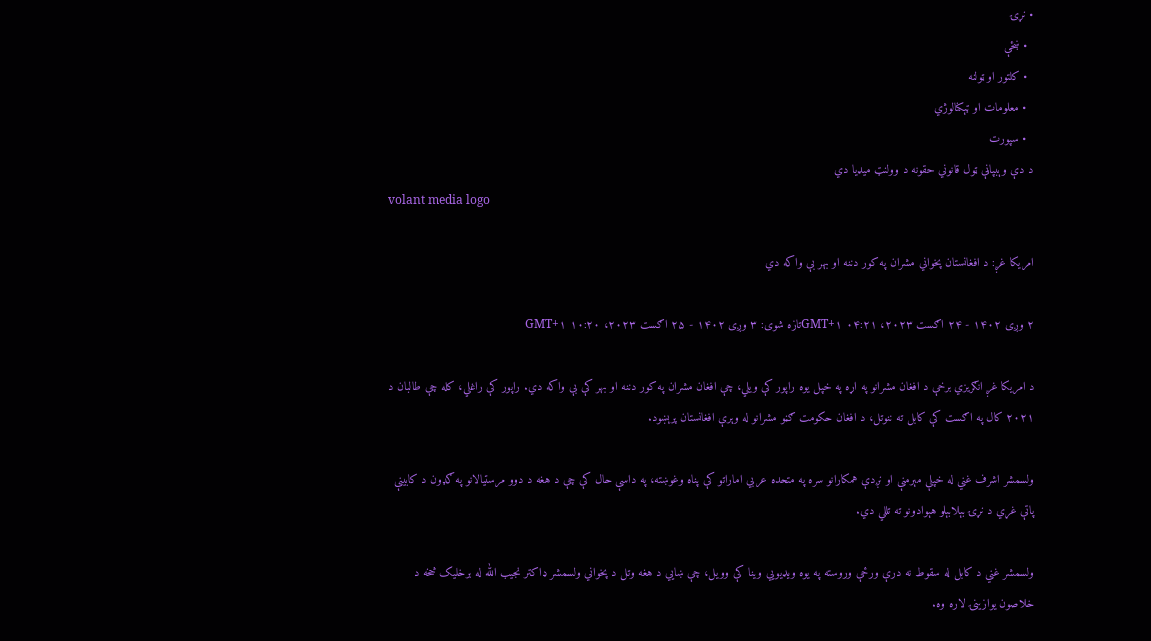• نړۍ
  • ښځې
  • کلتور او ټولنه
  • معلومات او ټېکنالوژي
  • سپورت
د دې وېبپاڼې ټول قانوني حقونه د وولنټ میډیا دي
volant media logo

امریکا غږ: د افغانستان پخواني مشران په کور دننه او بهر بې واکه دي

۲ وږی ۱۴۰۲ - ۲۴ اګست ۲۰۲۳، ۰۴:۲۱ GMT+۱تازه شوی: ۳ وږی ۱۴۰۲ - ۲۵ اګست ۲۰۲۳، ۱۰:۲۰ GMT+۱

د امریکا غږ انګریزي برخې د افغان مشرانو په اړه په خپل یوه راپور کې ویلي، چې افغان مشران په کور دننه او بهر کې بې واکه دي. راپور کې راغلي، کله چې طالبان د ۲۰۲۱ کال په اګست کې کابل ته ننوتل، د افغان حکومت ګڼو مشرانو له وېرې افغانستان پرېښود.

ولسمشر اشرف غني له خپلې مېرمنې او نږدې همکارانو سره په متحده عربي اماراتو کې پناه وغوښته، په داسې حال کې چې د هغه د دوو مرستیالانو په ګډون د کابینې پاتې غړي د نړۍ بېلابېلو هېوادونو ته تللي دي.

ولسمشر غني د کابل له سقوط نه درې ورځې وروسته په یوه ویډیويي وینا کې وویل، چې ښايي د هغه وتل د پخواني ولسمشر ‌‌‌‌‌‌ډاکتر نجیب الله له برخلیک څخه د خلاصون یوازینۍ لاره وه.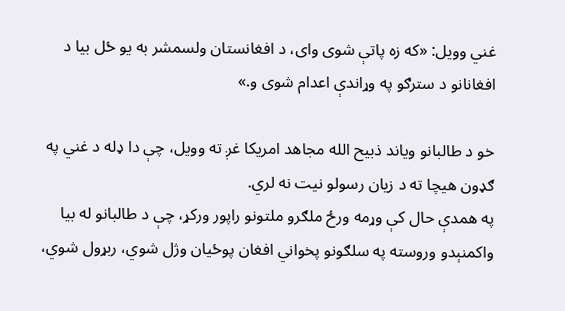غني وویل: «که زه پاتې شوی وای، د افغانستان ولسمشر به یو ځل بیا د افغانانو د سترګو په وړاندې اعدام شوی و.»

خو د طالبانو ویاند ذبیح الله مجاهد امریکا غږ ته وویل، چې دا ډله د غني په ګډون هیچا ته د زیان رسولو نیت نه لري.
په همدې حال کې وړمه ورځ ملګرو ملتونو راپور ورکړ، چې د طالبانو له بیا واکمنېدو وروسته په سلګونو پخواني افغان پوځيان وژل شوي، ربړول شوي،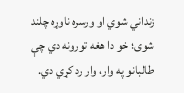زنداني شوي او ورسره ناوړه چلند شوی؛ خو دا هغه تورونه دي چې طالبانو په وار، وار رد کړي دي.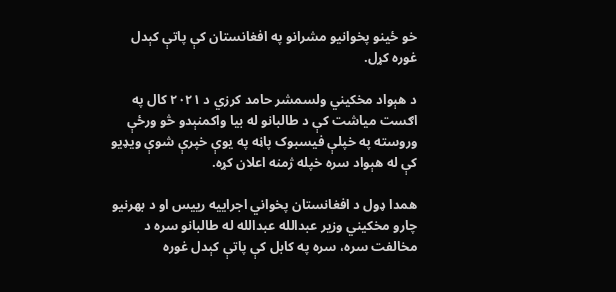خو ځینو پخوانیو مشرانو په افغانستان کې پاتې کېدل غوره کړل.

د هېواد مخکیني ولسمشر حامد کرزي د ۲۰۲۱ کال په اګست میاشت کې د طالبانو له بیا واکمنېدو څو ورځې وروسته په خپلې فیسبوک پاڼه په یوې خپرې شوې ویډیو کې له هېواد سره خپله ژمنه اعلان کړه.

همدا ډول د افغانستان پخواني اجراییه رییس او د بهرنیو چارو مخکیني وزیر عبدالله عبدالله له طالبانو سره د مخالفت سره، سره په کابل کې پاتې کېدل غوره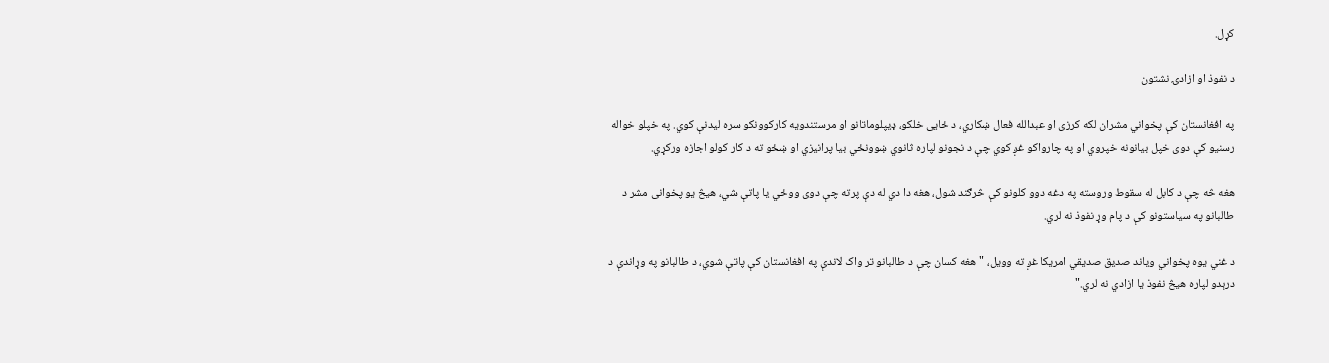کړل.

د نفوذ او ازادۍ نشتون

په افغانستان کې پخواني مشران لکه کرزی او عبدالله فعال ښکاري، د ځایی خلکو، ‌‌‌‌‌‌ډیپلوماتانو او مرستندویه کارکوونکو سره لیدنې کوي. په خپلو خواله رسنیو کې دوی خپل بیانونه خپروي او په چارواکو غږ کوي چې د نجونو لپاره ثانوي ښوونځي بیا پرانیزي او ښځو ته د کار کولو اجازه ورکړي.

هغه څه چې د کابل له سقوط وروسته په دغه دوو کلونو کې څرګند شول، هغه دا دي له دې پرته چې دوی ووځي یا پاتې شي، هیڅ یو پخوانی مشر د طالبانو په سیاستونو کې د پام وړ نفوذ نه لري.

د غني یوه پخواني ویاند صدیق صدیقي امریکا غږ ته وویل، "هغه کسان چې د طالبانو تر واک لاندې په افغانستان کې پاتې شوي، د طالبانو په وړاندې د درېدو لپاره هیڅ نفوذ یا ازادي نه لري."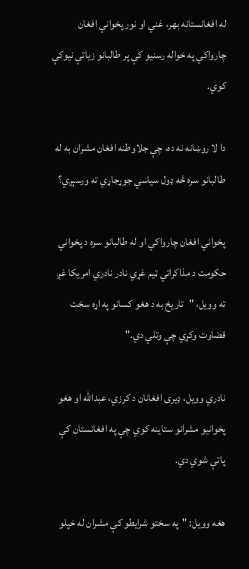له افغانستانه بهر، غني او نور پخواني افغان چارواکي په خواله رسنیو کې پر طالبانو زیاتې نیوکې کوي.

دا لا روښانه نه ده، چې جلاوطنه افغان مشران به له طالبانو سره څه ډول سیاسي جوړجاړي ته ورسېږي؟

پخواني افغان چارواکي او له طالبانو سره د پخواني حکومت د مذاکراتي ټیم غړي نادر نادري امریکا غږ ته وویل، "تاریخ به د هغو کسانو په اړه سخت قضاوت وکړي چې وتلي دي."

نادري وویل، ډیری افغانان د کرزي، عبدالله او هغو پخوانیو مشرانو ستاینه کوي چې په افغانستان کې پاتې شوي دي.

هغه وويل: "په سختو شرایطو کې مشران له خپلو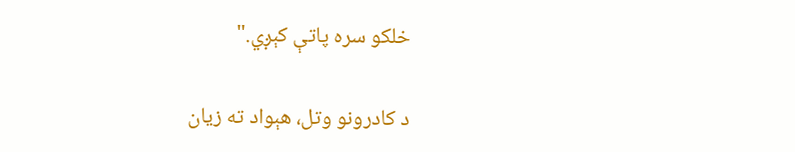خلکو سره پاتې کېږي."

د کادرونو وتل، هېواد ته زیان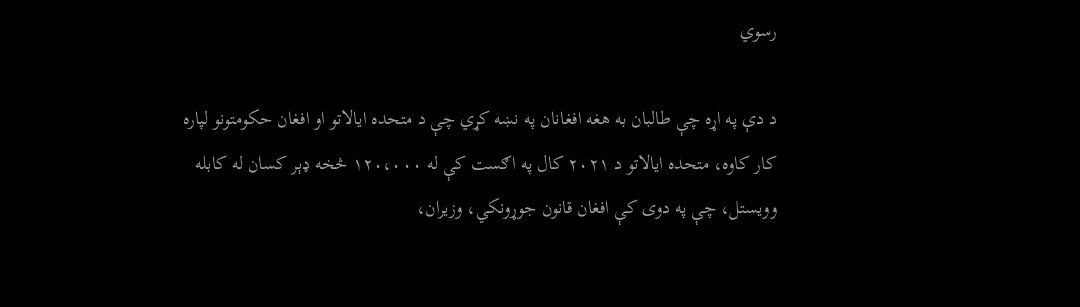رسوي

د دې په اړه چې طالبان به هغه افغانان په نښه کړي چې د متحده ایالاتو او افغان حکومتونو لپاره کار کاوه، متحده ایالاتو د ۲۰۲۱ کال په اګست کې له ۱۲۰،۰۰۰ څخه ډېر کسان له کابله وویستل، چې په دوی کې افغان قانون جوړونکي، وزیران،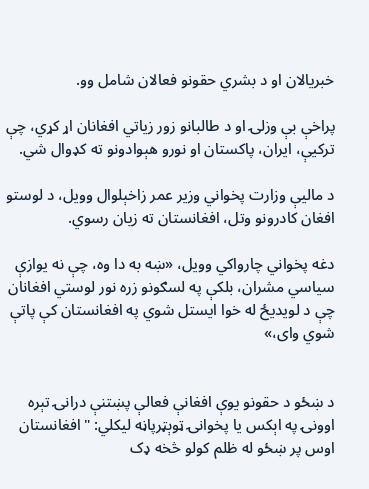خبریالان او د بشري حقونو فعالان شامل وو.

پراخې بې وزلۍ او د طالبانو زور زیاتي افغانان اړ کړي، چې ترکیې، ایران، پاکستان او نورو هېوادونو ته کډوال شي.

د مالیې وزارت پخواني وزیر عمر زاخېلوال وویل، د لوستو افغان کادرونو وتل، افغانستان ته زیان رسوي.

دغه پخواني چارواکي وویل، «ښه به دا وه، چې نه یوازې سیاسي مشران، بلکې په لسګونو زره نور لوستي افغانان چې د لویدیځ له خوا ایستل شوي په افغانستان کې پاتې شوي وای،»


د ښځو د حقونو یوې افغانې فعالې پښتنې درانۍ تېره اوونۍ په اېکس يا پخوانۍ ټوېټرپاڼه لیکلي: "افغانستان اوس پر ښځو له ظلم کولو څخه ډک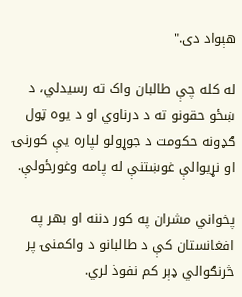هېواد دی."

له کله چې طالبان واک ته رسیدلي، د ښځو حقونو ته د درناوي او د یوه ټول ګډونه حکومت د جوړولو لپاره یې کورنۍ او نړیوالې غوښتنې له پامه وغورځولې.

پخواني مشران په کور دننه او بهر په افغانستان کې د طالبانو د واکمنۍ پر څرنګوالي ډېر کم نفوذ لري.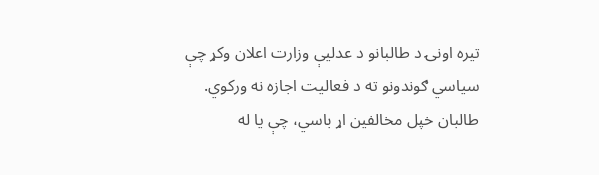تیره اونۍ د طالبانو د عدلیې وزارت اعلان وکړ چې سیاسي ګوندونو ته د فعالیت اجازه نه ورکوي.
طالبان خپل مخالفین اړ باسي، چې یا له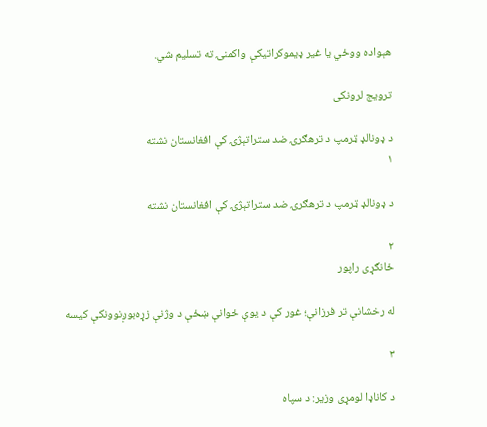هېواده ووځي یا غیر ډیموکراتیکې واکمنۍ ته تسلیم شي.

ترویج لرونکی

د ډونالډ ټرمپ د ترهګرۍ ضد ستراتېژۍ کې افغانستان نشته
۱

د ډونالډ ټرمپ د ترهګرۍ ضد ستراتېژۍ کې افغانستان نشته

۲
ځانګړی راپور

له رخشانې تر فرزانې؛ غور کې د یوې ځوانې ښځې د وژنې زړه‌بوږنوونکې کیسه

۳

د کاناډا لومړی وزیر: د سپاه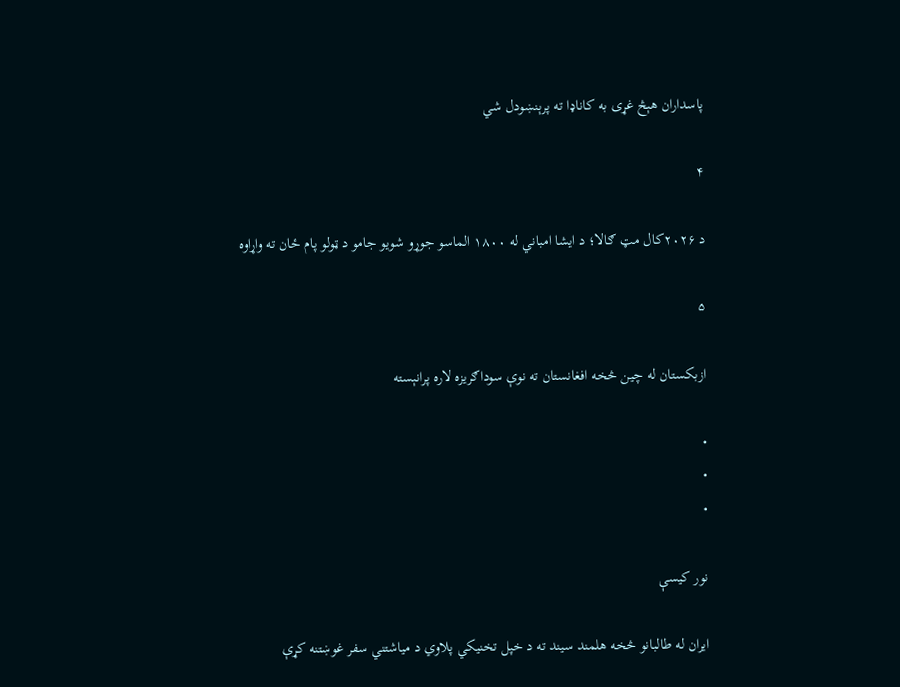پاسداران هېڅ غړی به کاناډا ته پرېنښودل شي

۴

د ۲۰۲۶کال مټ ګالا؛ د ایشا امباني له ۱۸۰۰ الماسو جوړو شويو جامو د ټولو پام ځان ته واړاوه

۵

ازبکستان له چین څخه افغانستان ته نوې سوداګریزه لاره پرانېسته

•
•
•

نور کیسې

ایران له طالبانو څخه هلمند سیند ته د خپل تخنیکي پلاوي د میاشتني سفر غوښتنه کړې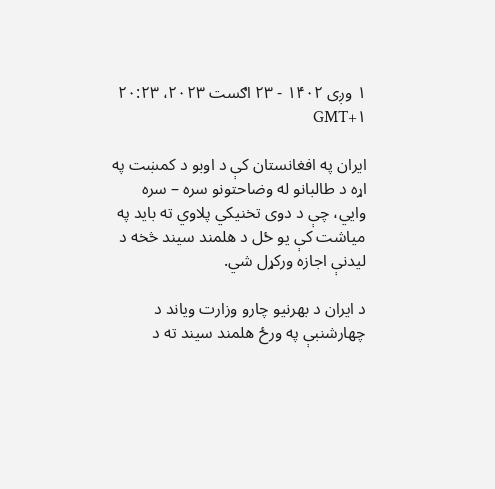۱ وږی ۱۴۰۲ - ۲۳ اګست ۲۰۲۳، ۲۰:۲۳ GMT+۱

ایران په افغانستان کې د اوبو د کمښت په اړه د طالبانو له وضاحتونو سره – سره وايي، چې د دوی تخنیکي پلاوي ته باید په میاشت کې یو ځل د هلمند سیند څخه د لیدنې اجازه ورکړل شي.

د ایران د بهرنیو چارو وزارت ویاند د چهارشنبې په ورځ هلمند سیند ته د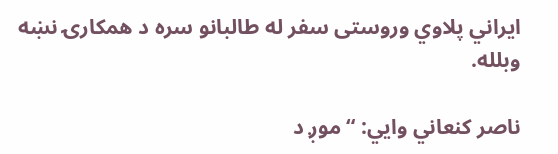ایراني پلاوي وروستی سفر له طالبانو سره د همکارۍ نښه وبلله.

ناصر کنعاني وايي: “موږ د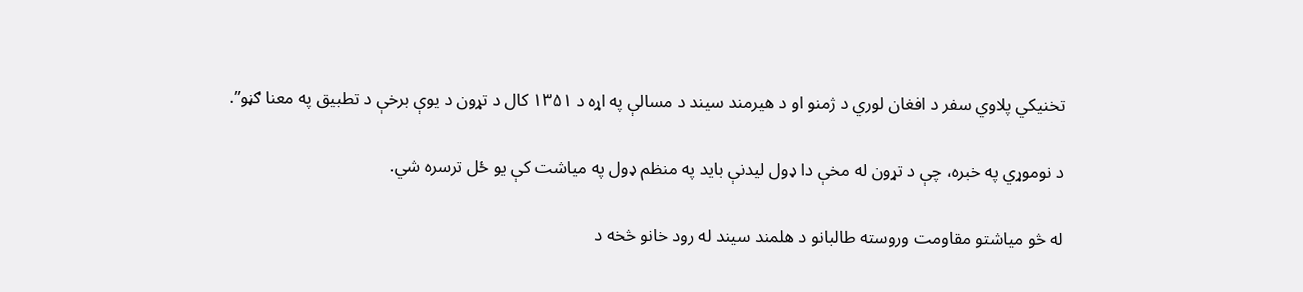تخنیکي پلاوي سفر د افغان لوري د ژمنو او د هیرمند سیند د مسالې په اړه د ۱۳۵۱ کال د تړون د یوې برخې د تطبیق په معنا ګڼو”.

د نوموړي په خبره، چې د تړون له مخې دا ډول لیدنې باید په منظم ډول په میاشت کې یو ځل ترسره شي.

له څو میاشتو مقاومت وروسته طالبانو د هلمند سیند له رود خانو څخه د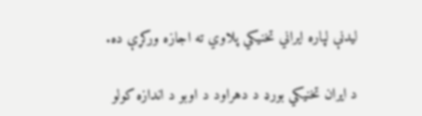لیدنې لپاره ایراني تخنیکي پلاوي ته اجازه ورکړې ده.

د ایران تخنیکي بورډ د دهراود د اوبو د اندازه کولو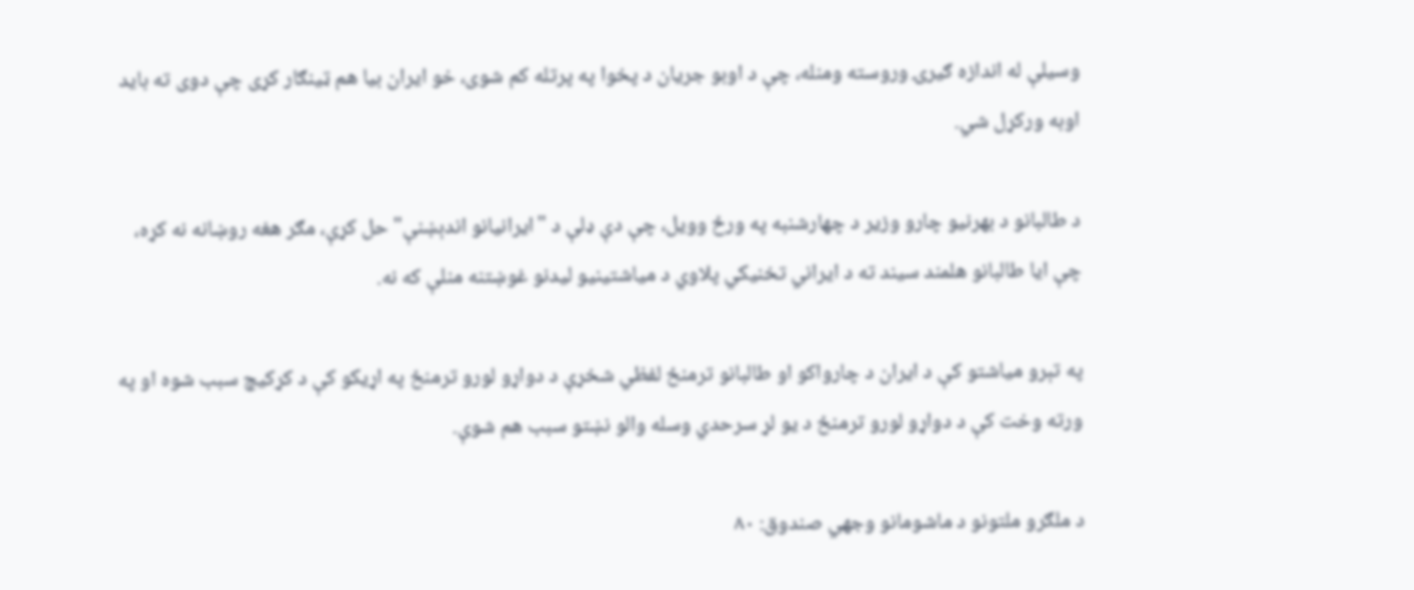وسیلې له اندازه ګیرۍ وروسته ومنله، چې د اوبو جریان د پخوا په پرتله کم شوی، خو ایران بیا هم ټینګار کړی چې دوی ته باید اوبه ورکړل شي.

د طالبانو د بهرنیو چارو وزیر د چهارشنبه په ورځ وویل، چې دې ډلې د "ایرانیانو اندېښنې" حل کړې، مګر هغه روښانه نه کړه، چې ایا طالبانو هلمند سیند ته د ایراني تخنیکي پلاوي د میاشتینیو لیدنو غوښتنه منلې که نه.

په تېرو میاشتو کې د ایران د چارواکو او طالبانو ترمنځ لفظي شخړې د دواړو لورو ترمنځ په اړیکو کې د کړکیچ سبب شوه او په ورته وخت کې د دواړو لورو ترمنځ د یو لړ سرحدي وسله والو نښتو سبب هم شوې.

د ملګرو ملتونو د ماشومانو وجهي صندوق: ۸۰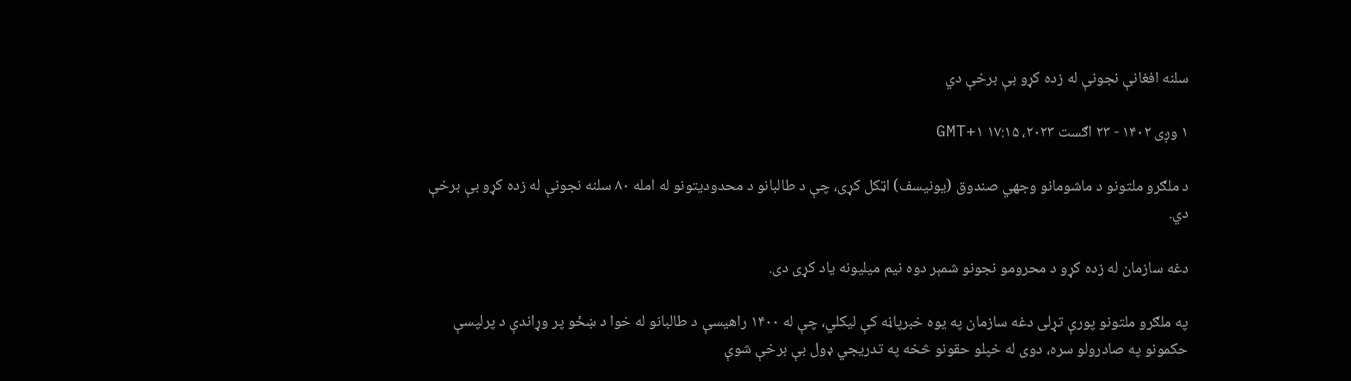سلنه افغانې نجونې له زده کړو بې برخې دي

۱ وږی ۱۴۰۲ - ۲۳ اګست ۲۰۲۳، ۱۷:۱۵ GMT+۱

د ملګرو ملتونو د ماشومانو وجهي صندوق (یونیسف) اټکل کړی، چې د طالبانو د محدودیتونو له امله ۸۰ سلنه نجونې له زده کړو بې برخې دي.

دغه سازمان له زده کړو د محرومو نجونو شمېر دوه نیم میلیونه یاد کړی دی.

په ملګرو ملتونو پورې تړلی دغه سازمان په یوه خبرپاڼه کې لیکلي، چې له ۱۴۰۰ راهیسې د طالبانو له خوا د ښځو پر وړاندې د پرلپسې حکمونو په صادرولو سره، دوی له خپلو حقونو څخه په تدریجي ډول بې برخې شوې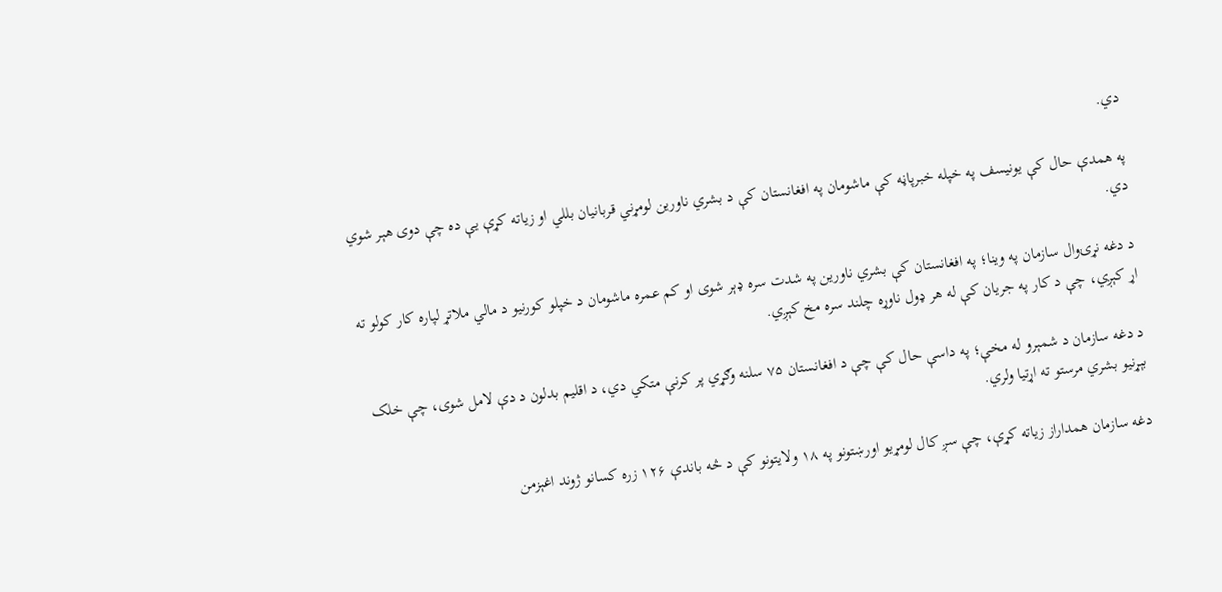دي.

په همدې حال کې یونیسف په خپله خبرپاڼه کې ماشومان په افغانستان کې د بشري ناورین لومړني قربانیان بللي او زیاته کړې یې ده چې دوی هېر شوي دي.

د دغه نړۍوال سازمان په وینا؛ په افغانستان کې بشري ناورین په شدت سره ډېر شوی او کم عمره ماشومان د خپلو کورنیو د مالي ملاتړ لپاره کار کولو ته اړ کېږي، چې د کار په جریان کې له هر ډول ناوړه چلند سره مخ کېږي.

د دغه سازمان د شمېرو له مخې؛ په داسې حال کې چې د افغانستان ۷۵ سلنه وګړي پر کرنې متکي دي، د اقلیم بدلون د دې لامل شوی، چې خلک بېړنیو بشري مرستو ته اړتیا ولري.

دغه سازمان همداراز زیاته کړې، چې سږ کال لومړیو اورښتونو په ۱۸ ولایتونو کې د څه باندې ۱۲۶ زره کسانو ژوند اغېزمن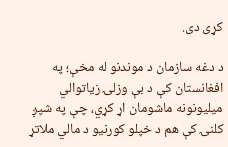کړی دی.

د دغه سازمان د موندنو له مخې؛ په افغانستان کې د بې وزلۍ زیاتوالي میلیونونه ماشومان اړ کړي، چې په شپږ کلنۍ کې هم د خپلو کورنیو د مالي ملاتړ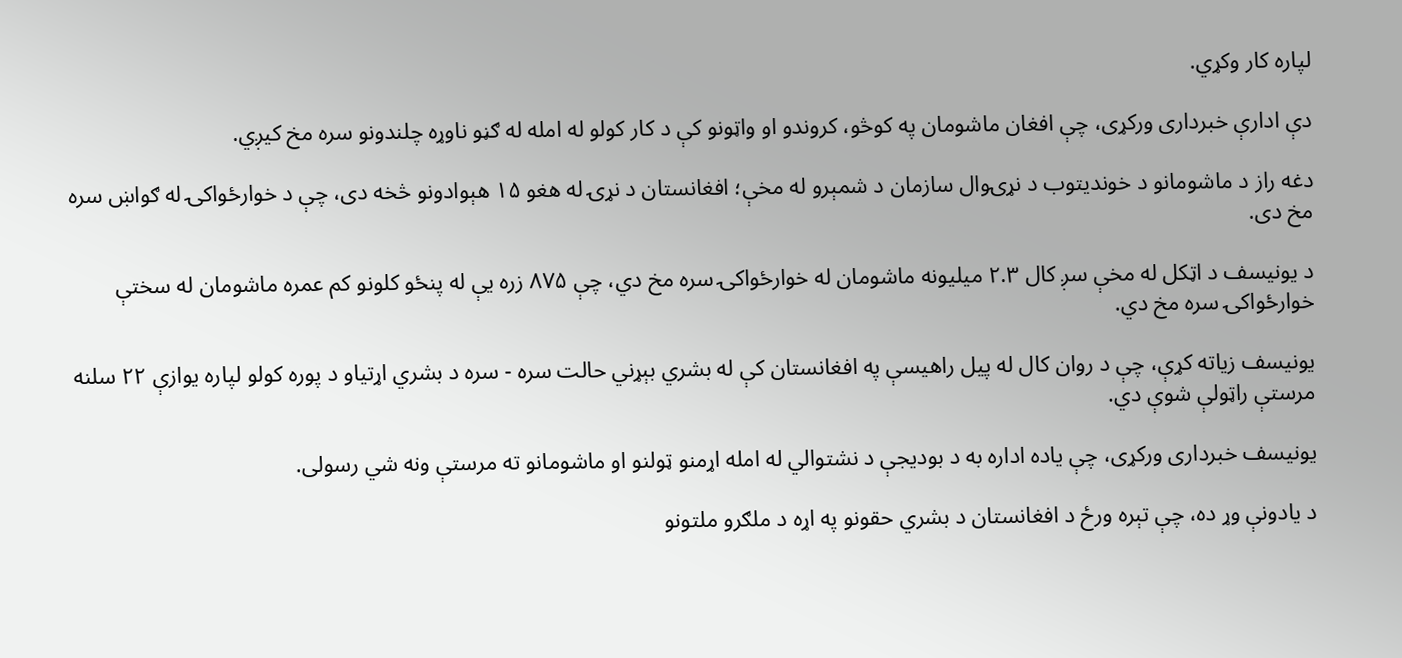لپاره کار وکړي.

دې ادارې خبرداری ورکړی، چې افغان ماشومان په کوڅو، کروندو او واټونو کې د کار کولو له امله له ګڼو ناوړه چلندونو سره مخ کیږي.

دغه راز د ماشومانو د خوندیتوب د نړۍوال سازمان د شمېرو له مخې؛ افغانستان د نړۍ له هغو ۱۵ هېوادونو څخه دی، چې د خوارځواکۍ له ګواښ سره مخ دی.

د یونیسف د اټکل له مخې سږ کال ۲.۳ میلیونه ماشومان له خوارځواکۍ سره مخ دي، چې ۸۷۵ زره یې له پنځو کلونو کم عمره ماشومان له سختې خوارځواکۍ سره مخ دي.

یونیسف زیاته کړې، چې د روان کال له پیل راهیسې په افغانستان کې له بشري بېړني حالت سره - سره د بشري اړتیاو د پوره کولو لپاره یوازې ۲۲ سلنه مرستې راټولې شوې دي.

یونیسف خبرداری ورکړی، چې یاده اداره به د بودیجې د نشتوالي له امله اړمنو ټولنو او ماشومانو ته مرستې ونه شي رسولی.

د یادونې وړ ده، چې تېره ورځ د افغانستان د بشري حقونو په اړه د ملګرو ملتونو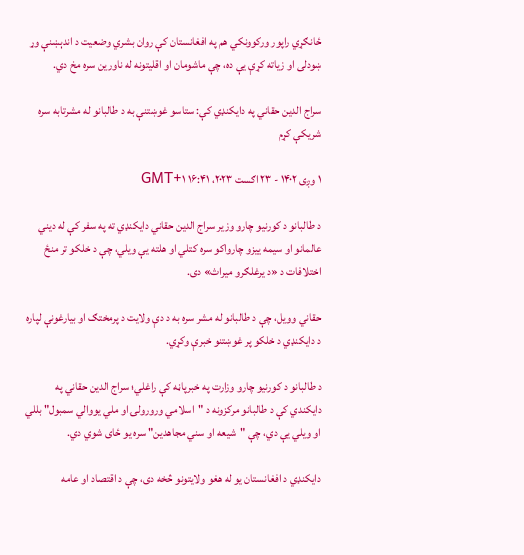ځانګړي راپور ورکوونکي هم په افغانستان کې روان بشري وضعیت د اندېښنې وړ ښودلی او زیاته کړې یې ده، چې ماشومان او اقلیتونه له ناورین سره مخ دي.

سراج الدین حقاني په دایکنډي کې: ستاسو غوښتنې به د طالبانو له مشرتابه سره شریکې کړم

۱ وږی ۱۴۰۲ - ۲۳ اګست ۲۰۲۳، ۱۶:۴۱ GMT+۱

د طالبانو د کورنیو چارو وزیر سراج الدین حقاني دایکنډي ته په سفر کې له دیني عالمانو او سیمه ییزو چارواکو سره کتلي او هلته یې ویلي، چې د خلکو تر منځ اختلافات د «د یرغلګرو میراث» دی.

حقاني وويل، چې د طالبانو له مشر سره به د دې ولايت د پرمختګ او بيارغونې لپاره د دایکنډي د خلکو پر غوښتنو خبرې وکړي.

د طالبانو د کورنیو چارو وزارت په خبرپاڼه کې راغلي؛ سراج الدین حقاني په دایکندي کې د طالبانو مرکزونه د "اسلامي ورورولۍ او ملي یووالي سمبول" بللي او ویلي یې دي، چې "شیعه او سني مجاهدین" سره یو ځای شوي دي.

دایکنډي د افغانستان یو له هغو ولایتونو څخه دی، چې د اقتصاد او عامه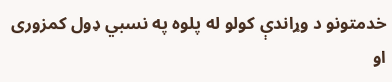خدمتونو د وړاندې کولو له پلوه په نسبي ډول کمزوری او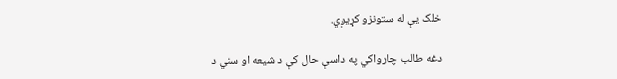خلک یې له ستونزو کړیږي.

دغه طالب چارواکي په داسې حال کې د شيعه او سني د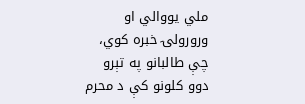ملي يووالي او ورورولۍ خبره کوي، چې طالبانو په تېرو دوو کلونو کې د محرم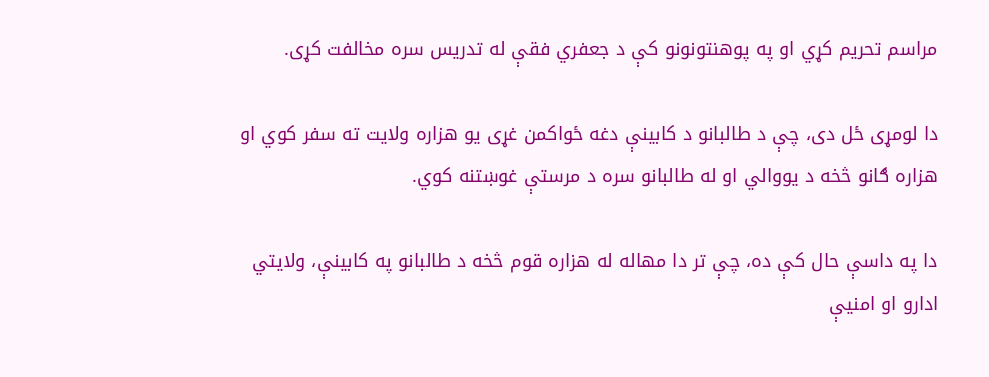مراسم تحريم کړي او په پوهنتونونو کې د جعفري فقې له تدريس سره مخالفت کړی.

دا لومړی ځل دی، چې د طالبانو د کابینې دغه ځواکمن غړی یو هزاره ولایت ته سفر کوي او هزاره ګانو څخه د یووالي او له طالبانو سره د مرستې غوښتنه کوي.

دا په داسې حال کې ده، چې تر دا مهاله له هزاره قوم څخه د طالبانو په کابینې، ولایتي ادارو او امنیې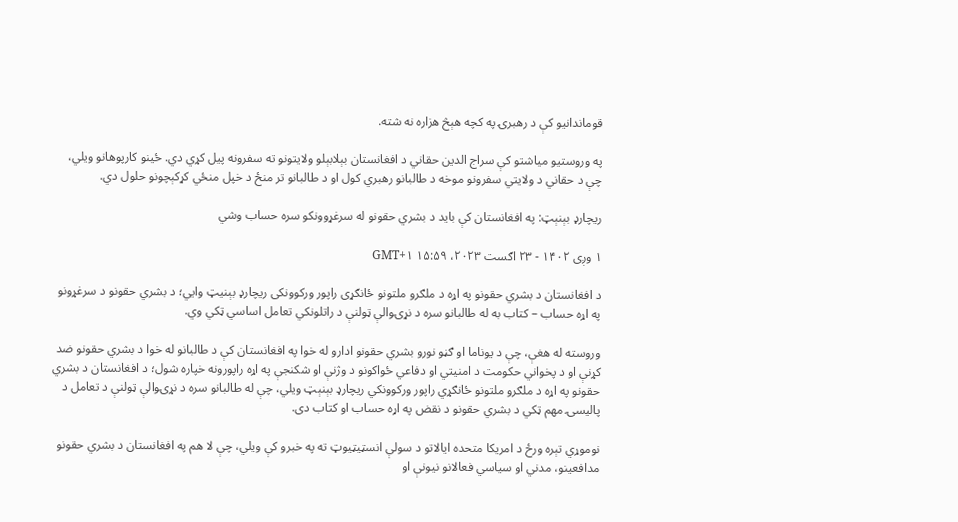قوماندانیو کې د رهبرۍ په کچه هېڅ هزاره نه شته.

په وروستیو میاشتو کې سراج الدین حقاني د افغانستان بېلابېلو ولایتونو ته سفرونه پیل کړي دي. ځینو کارپوهانو ویلي، چې د حقاني د ولایتي سفرونو موخه د طالبانو رهبري کول او د طالبانو تر منځ د خپل منځي کړکېچونو حلول دي.

ریچارډ بېنېټ: په افغانستان کې باید د بشري حقونو له سرغړوونکو سره حساب وشي

۱ وږی ۱۴۰۲ - ۲۳ اګست ۲۰۲۳، ۱۵:۵۹ GMT+۱

د افغانستان د بشري حقونو په اړه د ملګرو ملتونو ځانګړی راپور ورکوونکی ریچارډ بېنیټ وايي؛ د بشري حقونو د سرغړونو په اړه حساب – کتاب به له طالبانو سره د نړۍوالې ټولنې د راتلونکي تعامل اساسي ټکي وي.

وروسته له هغې، چې د یوناما او ګڼو نورو بشري حقونو ادارو له خوا په افغانستان کې د طالبانو له خوا د بشري حقونو ضد کړنې او د پخواني حکومت د امنیتي او دفاعي ځواکونو د وژنې او شکنجې په اړه راپورونه خپاره شول؛ د افغانستان د بشري حقونو په اړه د ملګرو ملتونو ځانګړي راپور ورکوونکي ریچارډ بېنېټ ویلي، چې له طالبانو سره د نړۍوالې ټولنې د تعامل د پالیسۍ مهم ټکي د بشري حقونو د نقض په اړه حساب او کتاب دی.

نوموړي تېره ورځ د امریکا متحده ایالاتو د سولې انسټیټیوټ ته په خبرو کې ویلي، چې لا هم په افغانستان د بشري حقونو مدافعینو، مدني او سیاسي فعالانو نیونې او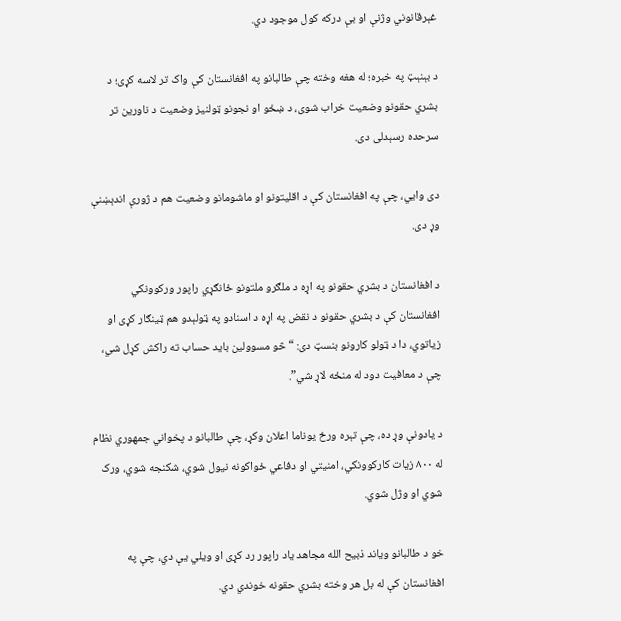غېرقانوني وژنې او بې درکه کول موجود دي.

د بېنېټ په خبره؛ له هغه وخته چې طالبانو په افغانستان کې واک تر لاسه کړی؛ د بشري حقونو وضعیت خراب شوی، د ښځو او نجونو ټولنیز وضعیت د ناورین تر سرحده رسېدلی دی.

دی وايي، چې په افغانستان کې د اقلیتونو او ماشومانو وضعیت هم د ژورې اندېښنې وړ دی.

د افغانستان د بشري حقونو په اړه د ملګرو ملتونو ځانګړي راپور ورکوونکي افغانستان کې د بشري حقونو د نقض په اړه د اسنادو په ټولېدو هم ټینګار کړی او زیاتوي، دا د ټولو کارونو بنسټ دی: “ څو مسوولین باید حساب ته راکش کړل شي، چې د معافیت دود له منځه لاړ شي”.

د یادونې وړ ده، چې تېره ورځ یوناما اعلان وکړ، چې طالبانو د پخواني جمهوري نظام له ۸۰۰ زیات کارکوونکي، امنیتي او دفاعي ځواکونه نیول شوي، شکنجه شوي، ورک شوي او وژل شوي.

خو د طالبانو ویاند ذبیح الله مجاهد یاد راپور رد کړی او ویلي یې دي، چې په افغانستان کې له بل هر وخته بشري حقونه خوندي دي.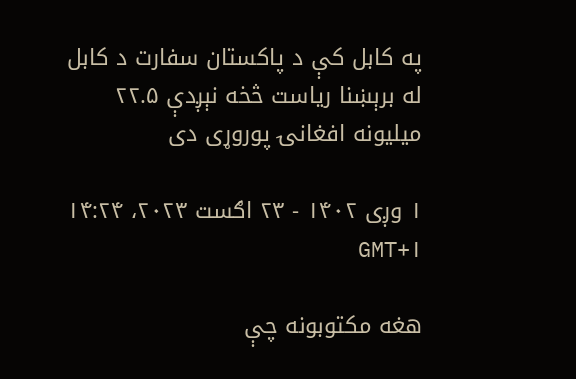په کابل کې د پاکستان سفارت د کابل له برېښنا ریاست څخه نېږدې ۲۲.۵ میلیونه افغانۍ پوروړی دی

۱ وږی ۱۴۰۲ - ۲۳ اګست ۲۰۲۳، ۱۴:۲۴ GMT+۱

هغه مکتوبونه چې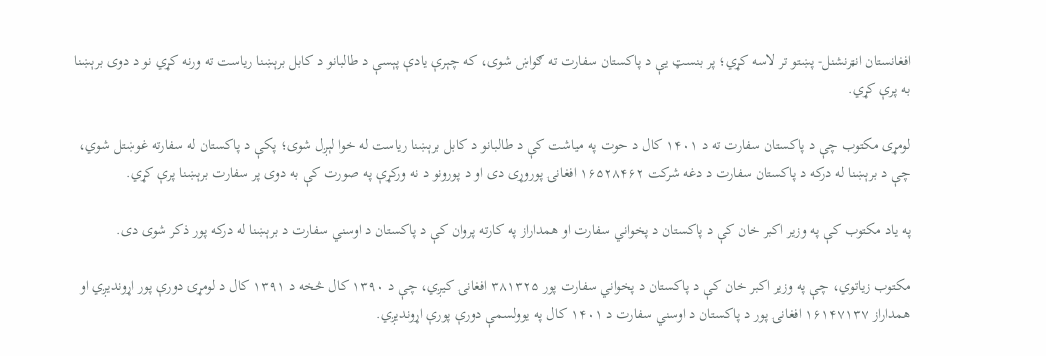افغانستان انټرنشنل- پښتو تر لاسه کړي؛ پر بنسټ یې د پاکستان سفارت ته ګواښ شوی، که چېرې یادې پېسې د طالبانو د کابل برېښنا ریاست ته ورنه کړي نو د دوی برېښنا به پرې کړي.

لومړی مکتوب چې د پاکستان سفارت ته د ۱۴۰۱ کال د حوت په میاشت کې د طالبانو د کابل برېښنا ریاست له خوا لېږل شوی؛ پکې د پاکستان له سفارته غوښتل شوي، چې د برېښنا له درکه د پاکستان سفارت د دغه شرکت ۱۶۵۲۸۴۶۲ افغانۍ پوروړی دی او د پورونو د نه ورکړې په صورت کې به دوی پر سفارت برېښنا پرې کړي.

په یاد مکتوب کې په وزیر اکبر خان کې د پاکستان د پخواني سفارت او همداراز په کارته پروان کې د پاکستان د اوسني سفارت د برېښنا له درکه پور ذکر شوی دی.

مکتوب زیاتوي، چې په وزیر اکبر خان کې د پاکستان د پخواني سفارت پور ۳۸۱۳۲۵ افغانۍ کیږي، چې د ۱۳۹۰ کال څخه د ۱۳۹۱ کال د لومړۍ دورې پور اړوندیږي او همداراز ۱۶۱۴۷۱۳۷ افغانۍ پور د پاکستان د اوسني سفارت د ۱۴۰۱ کال په یوولسمې دورې پورې اړوندیږي.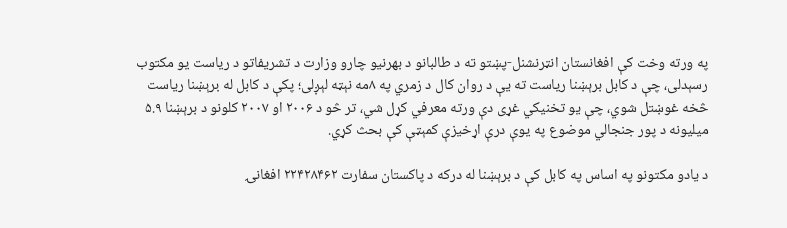په ورته وخت کې افغانستان انټرنشنل-پښتو ته د طالبانو د بهرنیو چارو وزارت د تشریفاتو د ریاست یو مکتوب رسېدلی، چې د کابل برېښنا ریاست ته یې د روان کال د زمري په ۸مه نېټه لېږلی؛ پکې د کابل له برېښنا ریاست څخه غوښتل شوي، چې یو تخنیکي غړی دې ورته معرفي کړل شي، تر څو د ۲۰۰۶ او ۲۰۰۷ کلونو د برېښنا ۵.۹ میلیونه د پور جنجالي موضوع په یوې درې اړخیزې کمېټې کې بحث کړي.

د یادو مکتونو په اساس په کابل کې د برېښنا له درکه د پاکستان سفارت ۲۲۴۲۸۴۶۲ افغانۍ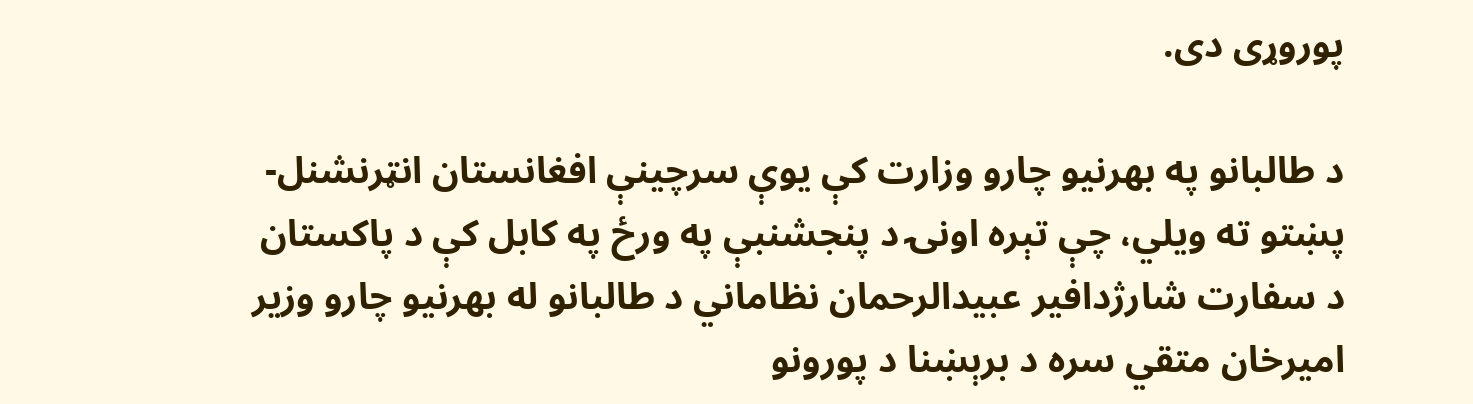پوروړی دی.

د طالبانو په بهرنیو چارو وزارت کې یوې سرچینې افغانستان انټرنشنل- پښتو ته ویلي، چې تېره اونۍ د پنجشنبې په ورځ په کابل کې د پاکستان د سفارت شارژدافیر عبیدالرحمان نظاماني د طالبانو له بهرنیو چارو وزیر امیرخان متقي سره د برېښنا د پورونو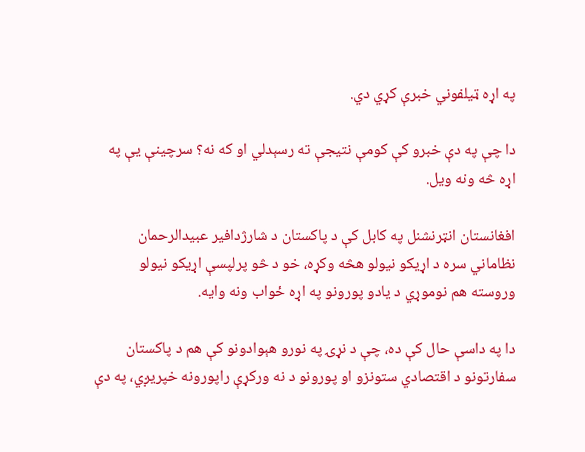په اړه ټیلفوني خبرې کړي دي.

دا چې په دې خبرو کې کومې نتیجې ته رسېدلي او که نه؟ سرچینې یې په اړه څه ونه ویل.

افغانستان انټرنشنل په کابل کې د پاکستان د شارژدافیر عبیدالرحمان نظاماني سره د اړیکو نیولو هڅه وکړه، خو د څو پرلپسې اړیکو نیولو وروسته هم نوموړي د یادو پورونو په اړه ځواب ونه وایه.

دا په داسې حال کې ده، چې د نړۍ په نورو هېوادونو کې هم د پاکستان سفارتونو د اقتصادي ستونزو او پورونو د نه ورکړې راپورونه خپریږي، په دې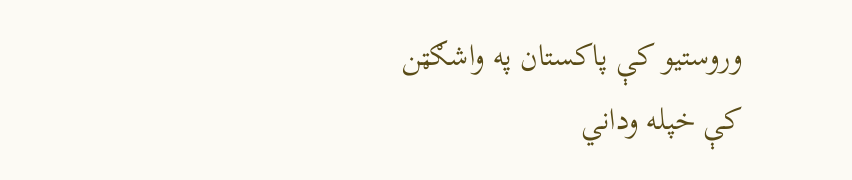وروستیو کې پاکستان په واشګټن کې خپله وداني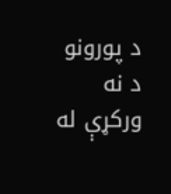د پورونو د نه ورکړې له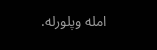امله وپلورله.